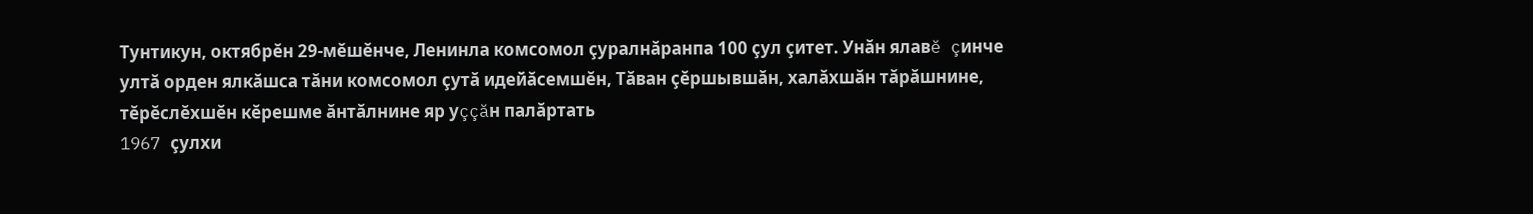Тунтикун, октябрĕн 29-мĕшĕнче, Ленинла комсомол çуралнăранпа 100 çул çитет. Унăн ялавĕ çинче ултă орден ялкăшса тăни комсомол çутă идейăсемшĕн, Тăван çĕршывшăн, халăхшăн тăрăшнине, тĕрĕслĕхшĕн кĕрешме ăнтăлнине яр уççăн палăртать
1967 çулхи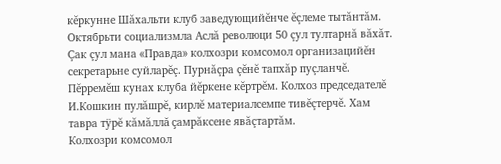кĕркунне Шăхальти клуб заведующийĕнче ĕçлеме тытăнтăм. Октябрьти социализмла Аслă революци 50 çул тултарнă вăхăт. Çак çул мана «Правда» колхозри комсомол организацийĕн секретарьне суйларĕç. Пурнăçра çĕнĕ тапхăр пуçланчĕ. Пĕрремĕш кунах клуба йĕркене кĕртрĕм. Колхоз председателĕ И.Кошкин пулăшрĕ, кирлĕ материалсемпе тивĕçтерчĕ. Хам тавра тÿрĕ кăмăллă çамрăксене явăçтартăм.
Колхозри комсомол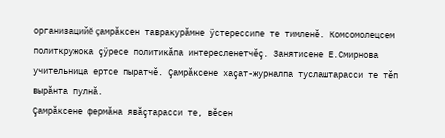организацийĕ çамрăксен тавракурăмне ÿстерессипе те тимленĕ. Комсомолецсем политкружока çÿресе политикăпа интересленетчĕç. Занятисене Е.Смирнова учительница ертсе пыратчĕ. Çамрăксене хаçат-журналпа туслаштарасси те тĕп вырăнта пулнă.
Çамрăксене фермăна явăçтарасси те, вĕсен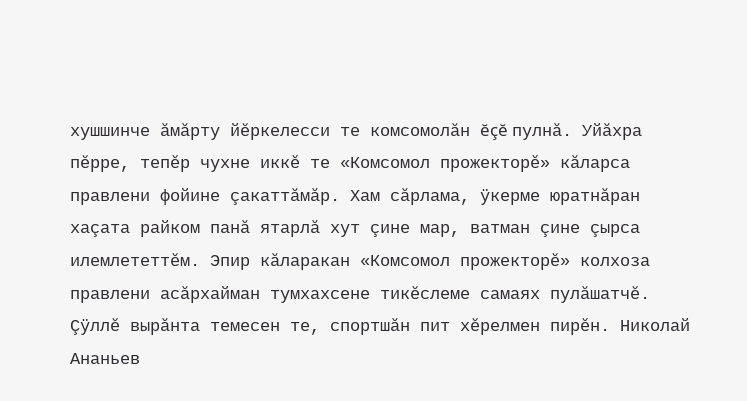хушшинче ăмăрту йĕркелесси те комсомолăн ĕçĕ пулнă. Уйăхра пĕрре, тепĕр чухне иккĕ те «Комсомол прожекторĕ» кăларса правлени фойине çакаттăмăр. Хам сăрлама, ÿкерме юратнăран хаçата райком панă ятарлă хут çине мар, ватман çине çырса илемлететтĕм. Эпир кăларакан «Комсомол прожекторĕ» колхоза правлени асăрхайман тумхахсене тикĕслеме самаях пулăшатчĕ.
Çÿллĕ вырăнта темесен те, спортшăн пит хĕрелмен пирĕн. Николай Ананьев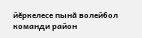йĕркелесе пынă волейбол команди район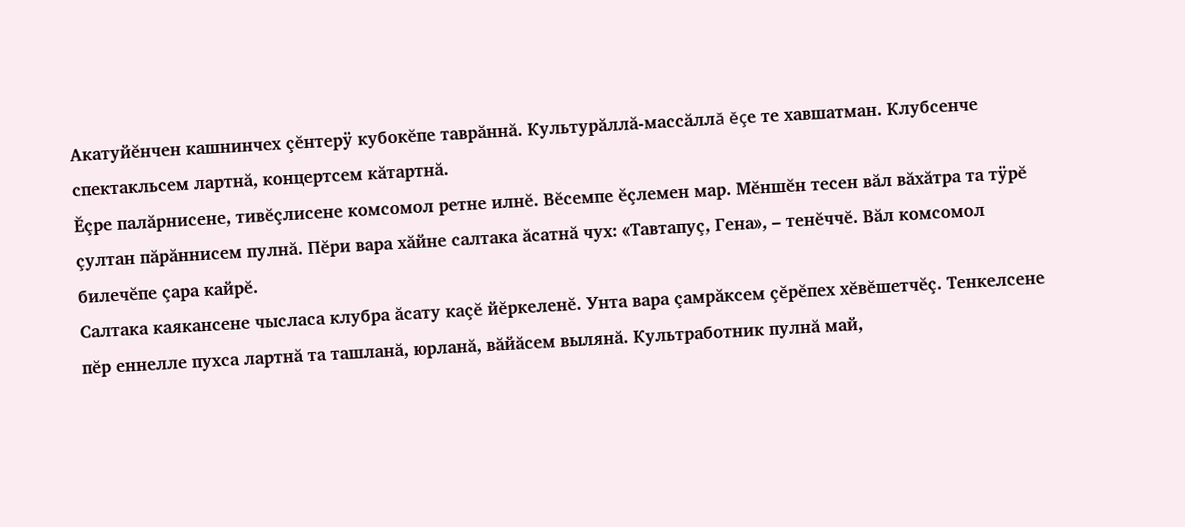Акатуйĕнчен кашнинчех çĕнтерÿ кубокĕпе таврăннă. Культурăллă-массăллă ĕçе те хавшатман. Клубсенче спектакльсем лартнă, концертсем кăтартнă.
Ĕçре палăрнисене, тивĕçлисене комсомол ретне илнĕ. Вĕсемпе ĕçлемен мар. Мĕншĕн тесен вăл вăхăтра та тÿрĕ çултан пăрăннисем пулнă. Пĕри вара хăйне салтака ăсатнă чух: «Тавтапуç, Гена», – тенĕччĕ. Вăл комсомол билечĕпе çара кайрĕ.
Салтака каякансене чысласа клубра ăсату каçĕ йĕркеленĕ. Унта вара çамрăксем çĕрĕпех хĕвĕшетчĕç. Тенкелсене пĕр еннелле пухса лартнă та ташланă, юрланă, вăйăсем вылянă. Культработник пулнă май,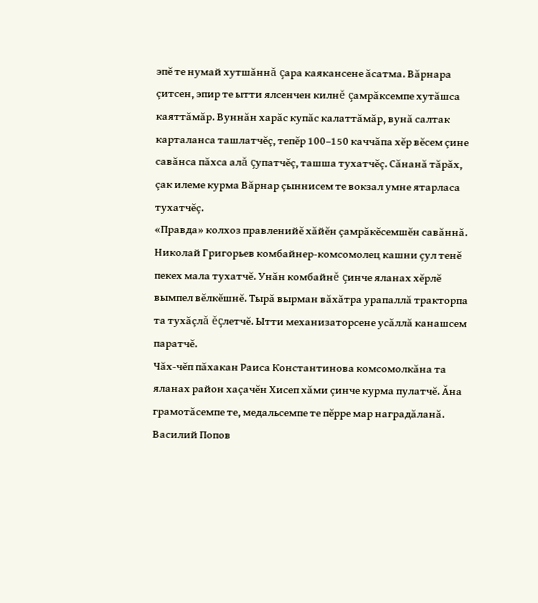эпĕ те нумай хутшăннă çара каякансене ăсатма. Вăрнара çитсен, эпир те ытти ялсенчен килнĕ çамрăксемпе хутăшса каяттăмăр. Вуннăн харăс купăс калаттăмăр, вунă салтак карталанса ташлатчĕç, тепĕр 100–150 каччăпа хĕр вĕсем çине савăнса пăхса алă çупатчĕç, ташша тухатчĕç. Сăнанă тăрăх, çак илеме курма Вăрнар çыннисем те вокзал умне ятарласа тухатчĕç.
«Правда» колхоз правленийĕ хăйĕн çамрăкĕсемшĕн савăннă. Николай Григорьев комбайнер-комсомолец кашни çул тенĕ пекех мала тухатчĕ. Унăн комбайнĕ çинче яланах хĕрлĕ вымпел вĕлкĕшнĕ. Тырă вырман вăхăтра урапаллă тракторпа та тухăçлă ĕçлетчĕ. Ытти механизаторсене усăллă канашсем паратчĕ.
Чăх-чĕп пăхакан Раиса Константинова комсомолкăна та яланах район хаçачĕн Хисеп хăми çинче курма пулатчĕ. Ăна грамотăсемпе те, медальсемпе те пĕрре мар наградăланă.
Василий Попов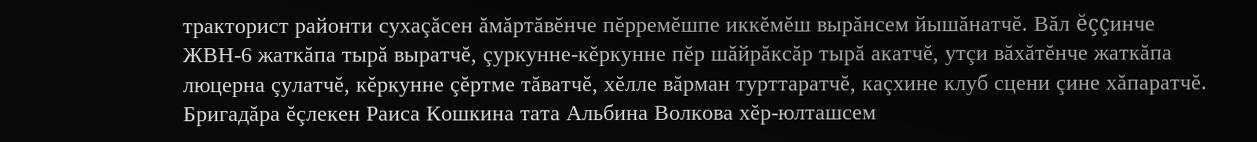тракторист районти сухаçăсен ăмăртăвĕнче пĕрремĕшпе иккĕмĕш вырăнсем йышăнатчĕ. Вăл ĕççинче ЖВН-6 жаткăпа тырă выратчĕ, çуркунне-кĕркунне пĕр шăйрăксăр тырă акатчĕ, утçи вăхăтĕнче жаткăпа люцерна çулатчĕ, кĕркунне çĕртме тăватчĕ, хĕлле вăрман турттаратчĕ, каçхине клуб сцени çине хăпаратчĕ. Бригадăра ĕçлекен Раиса Кошкина тата Альбина Волкова хĕр-юлташсем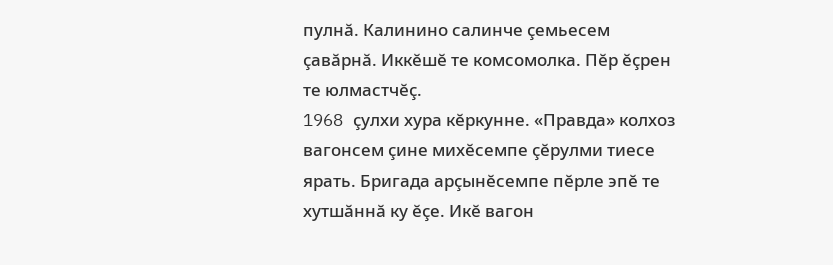пулнă. Калинино салинче çемьесем çавăрнă. Иккĕшĕ те комсомолка. Пĕр ĕçрен те юлмастчĕç.
1968 çулхи хура кĕркунне. «Правда» колхоз вагонсем çине михĕсемпе çĕрулми тиесе ярать. Бригада арçынĕсемпе пĕрле эпĕ те хутшăннă ку ĕçе. Икĕ вагон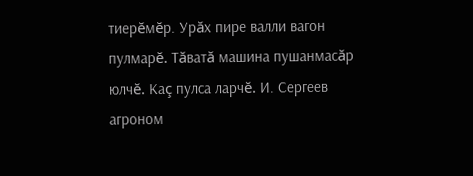тиерĕмĕр. Урăх пире валли вагон пулмарĕ. Тăватă машина пушанмасăр юлчĕ. Каç пулса ларчĕ. И. Сергеев агроном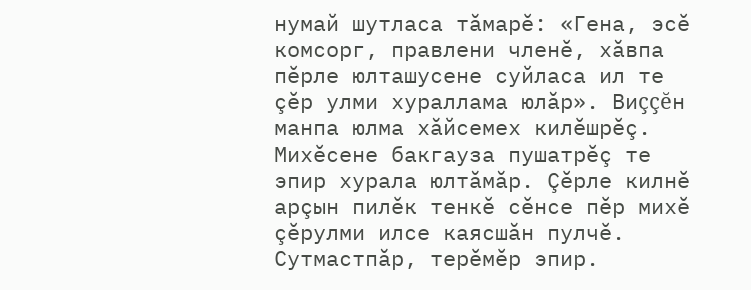нумай шутласа тăмарĕ: «Гена, эсĕ комсорг, правлени членĕ, хăвпа пĕрле юлташусене суйласа ил те çĕр улми хураллама юлăр». Виççĕн манпа юлма хăйсемех килĕшрĕç. Михĕсене бакгауза пушатрĕç те эпир хурала юлтăмăр. Çĕрле килнĕ арçын пилĕк тенкĕ сĕнсе пĕр михĕ çĕрулми илсе каясшăн пулчĕ. Сутмастпăр, терĕмĕр эпир.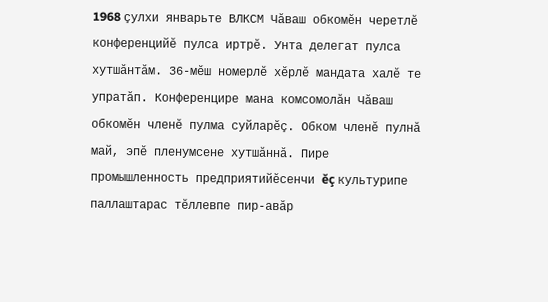1968 çулхи январьте ВЛКСМ Чăваш обкомĕн черетлĕ конференцийĕ пулса иртрĕ. Унта делегат пулса хутшăнтăм. 36-мĕш номерлĕ хĕрлĕ мандата халĕ те упратăп. Конференцире мана комсомолăн Чăваш обкомĕн членĕ пулма суйларĕç. Обком членĕ пулнă май, эпĕ пленумсене хутшăннă. Пире промышленность предприятийĕсенчи ĕç культурипе паллаштарас тĕллевпе пир-авăр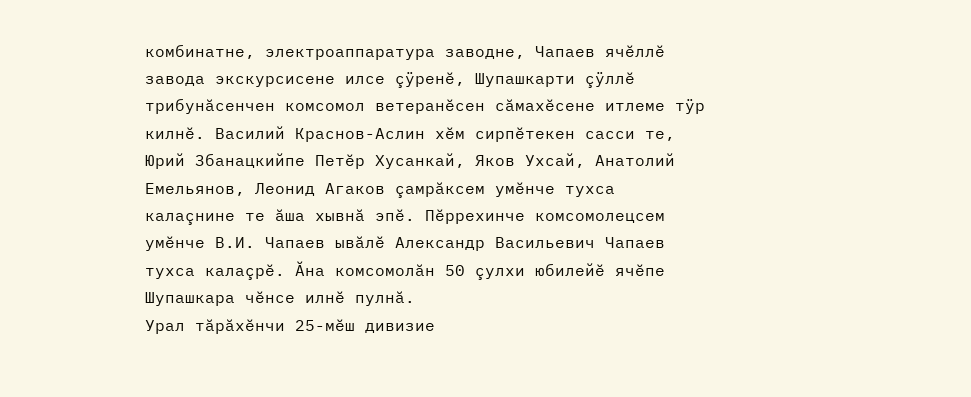комбинатне, электроаппаратура заводне, Чапаев ячĕллĕ завода экскурсисене илсе çÿренĕ, Шупашкарти çÿллĕ трибунăсенчен комсомол ветеранĕсен сăмахĕсене итлеме тÿр килнĕ. Василий Краснов-Аслин хĕм сирпĕтекен сасси те, Юрий Збанацкийпе Петĕр Хусанкай, Яков Ухсай, Анатолий Емельянов, Леонид Агаков çамрăксем умĕнче тухса калаçнине те ăша хывнă эпĕ. Пĕррехинче комсомолецсем умĕнче В.И. Чапаев ывăлĕ Александр Васильевич Чапаев тухса калаçрĕ. Ăна комсомолăн 50 çулхи юбилейĕ ячĕпе Шупашкара чĕнсе илнĕ пулнă.
Урал тăрăхĕнчи 25-мĕш дивизие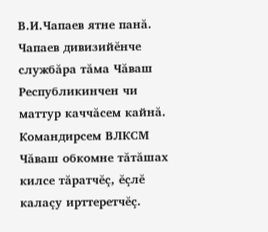В.И.Чапаев ятне панă. Чапаев дивизийĕнче службăра тăма Чăваш Республикинчен чи маттур каччăсем кайнă. Командирсем ВЛКСМ Чăваш обкомне тăтăшах килсе тăратчĕç, ĕçлĕ калаçу ирттеретчĕç.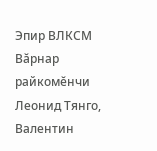Эпир ВЛКСМ Вăрнар райкомĕнчи Леонид Тянго, Валентин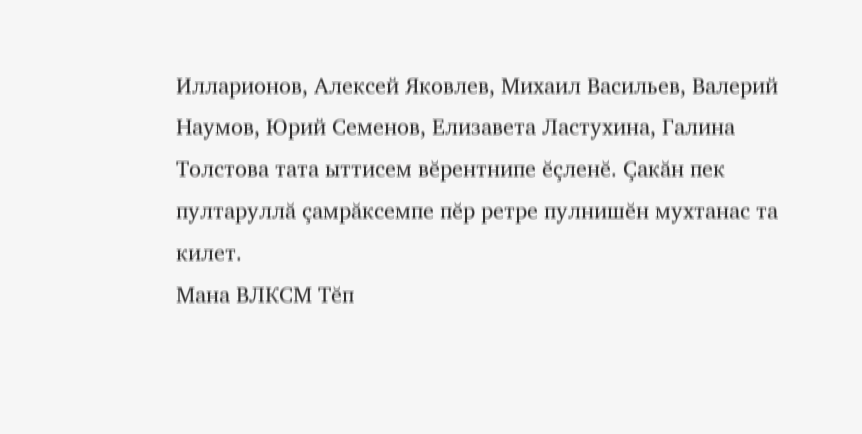Илларионов, Алексей Яковлев, Михаил Васильев, Валерий Наумов, Юрий Семенов, Елизавета Ластухина, Галина Толстова тата ыттисем вĕрентнипе ĕçленĕ. Çакăн пек пултаруллă çамрăксемпе пĕр ретре пулнишĕн мухтанас та килет.
Мана ВЛКСМ Тĕп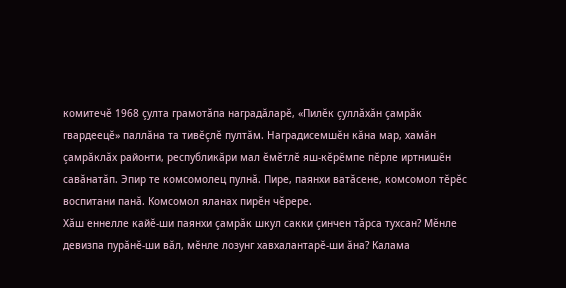комитечĕ 1968 çулта грамотăпа наградăларĕ, «Пилĕк çуллăхăн çамрăк гвардеецĕ» паллăна та тивĕçлĕ пултăм. Наградисемшĕн кăна мар, хамăн çамрăклăх районти, республикăри мал ĕмĕтлĕ яш-кĕрĕмпе пĕрле иртнишĕн савăнатăп. Эпир те комсомолец пулнă. Пире, паянхи ватăсене, комсомол тĕрĕс воспитани панă. Комсомол яланах пирĕн чĕрере.
Хăш еннелле кайĕ-ши паянхи çамрăк шкул сакки çинчен тăрса тухсан? Мĕнле девизпа пурăнĕ-ши вăл, мĕнле лозунг хавхалантарĕ-ши ăна? Калама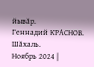йывăр.
Геннадий КРАСНОВ.
Шăхаль.
Ноябрь 2024 |